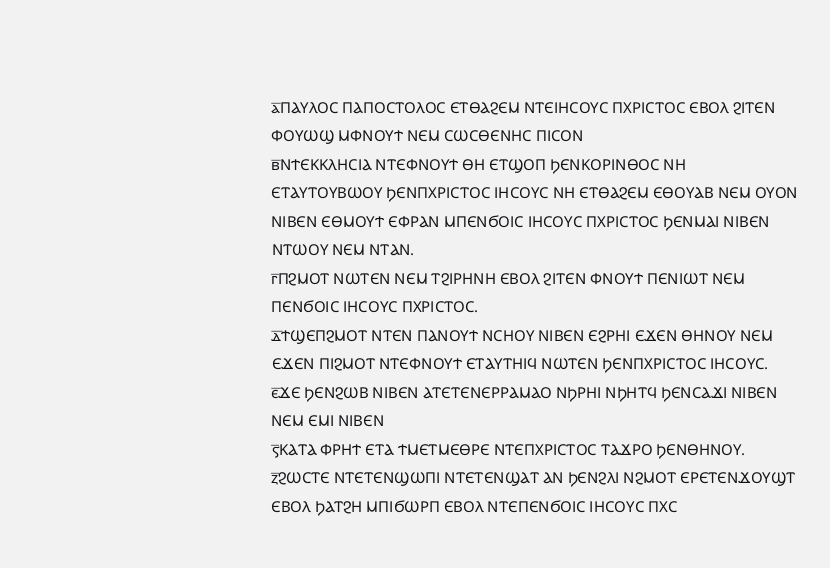ⲁ̅ⲠⲀⲨⲖⲞⲤ ⲠⲀⲠⲞⲤⲦⲞⲖⲞⲤ ⲈⲦⲐⲀϨⲈⲘ ⲚⲦⲈⲒⲎⲤⲞⲨⲤ ⲠⲬⲢⲒⲤⲦⲞⲤ ⲈⲂⲞⲖ ϨⲒⲦⲈⲚ ⲪⲞⲨⲰϢ ⲘⲪⲚⲞⲨϮ ⲚⲈⲘ ⲤⲰⲤⲐⲈⲚⲎⲤ ⲠⲒⲤⲞⲚ
ⲃ̅ⲚϮⲈⲔⲔⲖⲎⲤⲒⲀ ⲚⲦⲈⲪⲚⲞⲨϮ ⲐⲎ ⲈⲦϢⲞⲠ ϦⲈⲚⲔⲞⲢⲒⲚⲐⲞⲤ ⲚⲎ ⲈⲦⲀⲨⲦⲞⲨⲂⲰⲞⲨ ϦⲈⲚⲠⲬⲢⲒⲤⲦⲞⲤ ⲒⲎⲤⲞⲨⲤ ⲚⲎ ⲈⲦⲐⲀϨⲈⲘ ⲈⲐⲞⲨⲀⲂ ⲚⲈⲘ ⲞⲨⲞⲚ ⲚⲒⲂⲈⲚ ⲈⲐⲘⲞⲨϮ ⲈⲪⲢⲀⲚ ⲘⲠⲈⲚϬⲞⲒⲤ ⲒⲎⲤⲞⲨⲤ ⲠⲬⲢⲒⲤⲦⲞⲤ ϦⲈⲚⲘⲀⲒ ⲚⲒⲂⲈⲚ ⲚⲦⲰⲞⲨ ⲚⲈⲘ ⲚⲦⲀⲚ.
ⲅ̅ⲠϨⲘⲞⲦ ⲚⲰⲦⲈⲚ ⲚⲈⲘ ⲦϨⲒⲢⲎⲚⲎ ⲈⲂⲞⲖ ϨⲒⲦⲈⲚ ⲪⲚⲞⲨϮ ⲠⲈⲚⲒⲰⲦ ⲚⲈⲘ ⲠⲈⲚϬⲞⲒⲤ ⲒⲎⲤⲞⲨⲤ ⲠⲬⲢⲒⲤⲦⲞⲤ.
ⲇ̅ϮϢⲈⲠϨⲘⲞⲦ ⲚⲦⲈⲚ ⲠⲀⲚⲞⲨϮ ⲚⲤⲎⲞⲨ ⲚⲒⲂⲈⲚ ⲈϨⲢⲎⲒ ⲈϪⲈⲚ ⲐⲎⲚⲞⲨ ⲚⲈⲘ ⲈϪⲈⲚ ⲠⲒϨⲘⲞⲦ ⲚⲦⲈⲪⲚⲞⲨϮ ⲈⲦⲀⲨⲦⲎⲒϤ ⲚⲰⲦⲈⲚ ϦⲈⲚⲠⲬⲢⲒⲤⲦⲞⲤ ⲒⲎⲤⲞⲨⲤ.
ⲉ̅ϪⲈ ϦⲈⲚϨⲰⲂ ⲚⲒⲂⲈⲚ ⲀⲦⲈⲦⲈⲚⲈⲢⲢⲀⲘⲀⲞ ⲚϦⲢⲎⲒ ⲚϦⲎⲦϤ ϦⲈⲚⲤⲀϪⲒ ⲚⲒⲂⲈⲚ ⲚⲈⲘ ⲈⲘⲒ ⲚⲒⲂⲈⲚ
ⲋ̅ⲔⲀⲦⲀ ⲪⲢⲎϮ ⲈⲦⲀ ϮⲘⲈⲦⲘⲈⲐⲢⲈ ⲚⲦⲈⲠⲬⲢⲒⲤⲦⲞⲤ ⲦⲀϪⲢⲞ ϦⲈⲚⲐⲎⲚⲞⲨ.
ⲍ̅ϨⲰⲤⲦⲈ ⲚⲦⲈⲦⲈⲚϢⲰⲠⲒ ⲚⲦⲈⲦⲈⲚϢⲀⲦ ⲀⲚ ϦⲈⲚϨⲖⲒ ⲚϨⲘⲞⲦ ⲈⲢⲈⲦⲈⲚϪⲞⲨϢⲦ ⲈⲂⲞⲖ ϦⲀⲦϨⲎ ⲘⲠⲒϬⲰⲢⲠ ⲈⲂⲞⲖ ⲚⲦⲈⲠⲈⲚϬⲞⲒⲤ ⲒⲎⲤⲞⲨⲤ ⲠⲬⲤ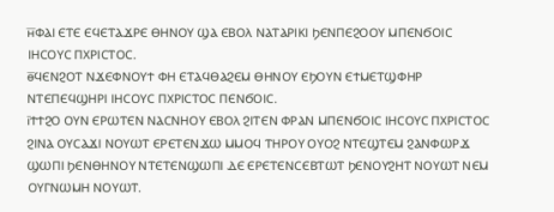ⲏ̅ⲪⲀⲒ ⲈⲦⲈ ⲈϤⲈⲦⲀϪⲢⲈ ⲐⲎⲚⲞⲨ ϢⲀ ⲈⲂⲞⲖ ⲚⲀⲦⲀⲢⲒⲔⲒ ϦⲈⲚⲠⲈϨⲞⲞⲨ ⲘⲠⲈⲚϬⲞⲒⲤ ⲒⲎⲤⲞⲨⲤ ⲠⲬⲢⲒⲤⲦⲞⲤ.
ⲑ̅ϤⲈⲚϨⲞⲦ ⲚϪⲈⲪⲚⲞⲨϮ ⲪⲎ ⲈⲦⲀϤⲐⲀϨⲈⲘ ⲐⲎⲚⲞⲨ ⲈϦⲞⲨⲚ ⲈϮⲘⲈⲦϢⲪⲎⲢ ⲚⲦⲈⲠⲈϤϢⲎⲢⲒ ⲒⲎⲤⲞⲨⲤ ⲠⲬⲢⲒⲤⲦⲞⲤ ⲠⲈⲚϬⲞⲒⲤ.
ⲓ̅ϮϮϨⲞ ⲞⲨⲚ ⲈⲢⲰⲦⲈⲚ ⲚⲀⲤⲚⲎⲞⲨ ⲈⲂⲞⲖ ϨⲒⲦⲈⲚ ⲪⲢⲀⲚ ⲘⲠⲈⲚϬⲞⲒⲤ ⲒⲎⲤⲞⲨⲤ ⲠⲬⲢⲒⲤⲦⲞⲤ ϨⲒⲚⲀ ⲞⲨⲤⲀϪⲒ ⲚⲞⲨⲰⲦ ⲈⲢⲈⲦⲈⲚϪⲰ ⲘⲘⲞϤ ⲦⲎⲢⲞⲨ ⲞⲨⲞϨ ⲚⲦⲈϢⲦⲈⲘ ϨⲀⲚⲪⲰⲢϪ ϢⲰⲠⲒ ϦⲈⲚⲐⲎⲚⲞⲨ ⲚⲦⲈⲦⲈⲚϢⲰⲠⲒ ⲆⲈ ⲈⲢⲈⲦⲈⲚⲤⲈⲂⲦⲰⲦ ϦⲈⲚⲞⲨϨⲎⲦ ⲚⲞⲨⲰⲦ ⲚⲈⲘ ⲞⲨⲄⲚⲰⲘⲎ ⲚⲞⲨⲰⲦ.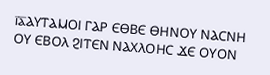ⲓ̅ⲁ̅ⲀⲨⲦⲀⲘⲞⲒ ⲄⲀⲢ ⲈⲐⲂⲈ ⲐⲎⲚⲞⲨ ⲚⲀⲤⲚⲎ ⲞⲨ ⲈⲂⲞⲖ ϨⲒⲦⲈⲚ ⲚⲀⲬⲖⲞⲎⲤ ϪⲈ ⲞⲨⲞⲚ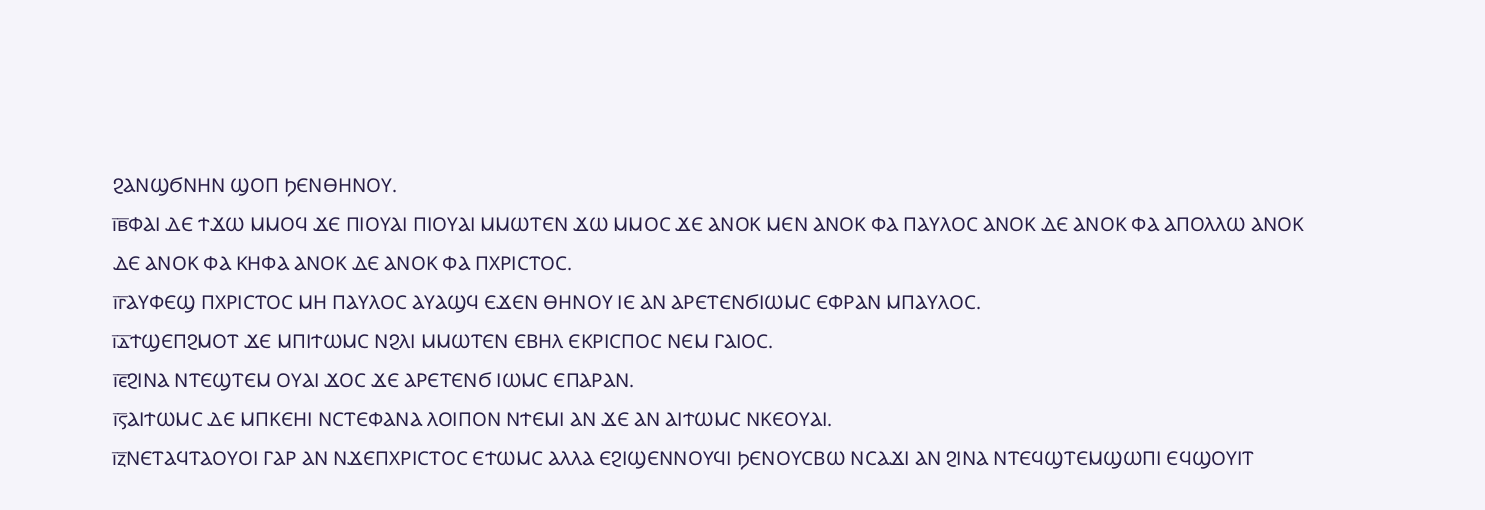ϨⲀⲚϢϬⲚⲎⲚ ϢⲞⲠ ϦⲈⲚⲐⲎⲚⲞⲨ.
ⲓ̅ⲃ̅ⲪⲀⲒ ⲆⲈ ϮϪⲰ ⲘⲘⲞϤ ϪⲈ ⲠⲒⲞⲨⲀⲒ ⲠⲒⲞⲨⲀⲒ ⲘⲘⲰⲦⲈⲚ ϪⲰ ⲘⲘⲞⲤ ϪⲈ ⲀⲚⲞⲔ ⲘⲈⲚ ⲀⲚⲞⲔ ⲪⲀ ⲠⲀⲨⲖⲞⲤ ⲀⲚⲞⲔ ⲆⲈ ⲀⲚⲞⲔ ⲪⲀ ⲀⲠⲞⲖⲖⲰ ⲀⲚⲞⲔ ⲆⲈ ⲀⲚⲞⲔ ⲪⲀ ⲔⲎⲪⲀ ⲀⲚⲞⲔ ⲆⲈ ⲀⲚⲞⲔ ⲪⲀ ⲠⲬⲢⲒⲤⲦⲞⲤ.
ⲓ̅ⲅ̅ⲀⲨⲪⲈϢ ⲠⲬⲢⲒⲤⲦⲞⲤ ⲘⲎ ⲠⲀⲨⲖⲞⲤ ⲀⲨⲀϢϤ ⲈϪⲈⲚ ⲐⲎⲚⲞⲨ ⲒⲈ ⲀⲚ ⲀⲢⲈⲦⲈⲚϬⲒⲰⲘⲤ ⲈⲪⲢⲀⲚ ⲘⲠⲀⲨⲖⲞⲤ.
ⲓ̅ⲇ̅ϮϢⲈⲠϨⲘⲞⲦ ϪⲈ ⲘⲠⲒϮⲰⲘⲤ ⲚϨⲖⲒ ⲘⲘⲰⲦⲈⲚ ⲈⲂⲎⲖ ⲈⲔⲢⲒⲤⲠⲞⲤ ⲚⲈⲘ ⲄⲀⲒⲞⲤ.
ⲓ̅ⲉ̅ϨⲒⲚⲀ ⲚⲦⲈϢⲦⲈⲘ ⲞⲨⲀⲒ ϪⲞⲤ ϪⲈ ⲀⲢⲈⲦⲈⲚϬ ⲒⲰⲘⲤ ⲈⲠⲀⲢⲀⲚ.
ⲓ̅ⲋ̅ⲀⲒϮⲰⲘⲤ ⲆⲈ ⲘⲠⲔⲈⲎⲒ ⲚⲤⲦⲈⲪⲀⲚⲀ ⲖⲞⲒⲠⲞⲚ ⲚϮⲈⲘⲒ ⲀⲚ ϪⲈ ⲀⲚ ⲀⲒϮⲰⲘⲤ ⲚⲔⲈⲞⲨⲀⲒ.
ⲓ̅ⲍ̅ⲚⲈⲦⲀϤⲦⲀⲞⲨⲞⲒ ⲄⲀⲢ ⲀⲚ ⲚϪⲈⲠⲬⲢⲒⲤⲦⲞⲤ ⲈϮⲰⲘⲤ ⲀⲖⲖⲀ ⲈϨⲒϢⲈⲚⲚⲞⲨϤⲒ ϦⲈⲚⲞⲨⲤⲂⲰ ⲚⲤⲀϪⲒ ⲀⲚ ϨⲒⲚⲀ ⲚⲦⲈϤϢⲦⲈⲘϢⲰⲠⲒ ⲈϤϢⲞⲨⲒⲦ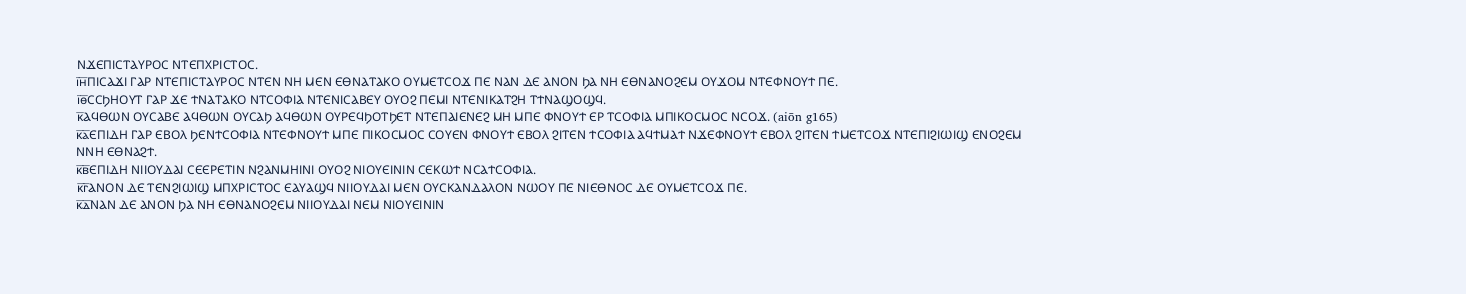ⲚϪⲈⲠⲒⲤⲦⲀⲨⲢⲞⲤ ⲚⲦⲈⲠⲬⲢⲒⲤⲦⲞⲤ.
ⲓ̅ⲏ̅ⲠⲒⲤⲀϪⲒ ⲄⲀⲢ ⲚⲦⲈⲠⲒⲤⲦⲀⲨⲢⲞⲤ ⲚⲦⲈⲚ ⲚⲎ ⲘⲈⲚ ⲈⲐⲚⲀⲦⲀⲔⲞ ⲞⲨⲘⲈⲦⲤⲞϪ ⲠⲈ ⲚⲀⲚ ⲆⲈ ⲀⲚⲞⲚ ϦⲀ ⲚⲎ ⲈⲐⲚⲀⲚⲞϨⲈⲘ ⲞⲨϪⲞⲘ ⲚⲦⲈⲪⲚⲞⲨϮ ⲠⲈ.
ⲓ̅ⲑ̅ⲤⲤϦⲎⲞⲨⲦ ⲄⲀⲢ ϪⲈ ϮⲚⲀⲦⲀⲔⲞ ⲚⲦⲤⲞⲪⲒⲀ ⲚⲦⲈⲚⲒⲤⲀⲂⲈⲨ ⲞⲨⲞϨ ⲠⲈⲘⲒ ⲚⲦⲈⲚⲒⲔⲀⲦϨⲎ ⲦϮⲚⲀϢⲞϢϤ.
ⲕ̅ⲀϤⲐⲰⲚ ⲞⲨⲤⲀⲂⲈ ⲀϤⲐⲰⲚ ⲞⲨⲤⲀϦ ⲀϤⲐⲰⲚ ⲞⲨⲢⲈϤϦⲞⲦϦⲈⲦ ⲚⲦⲈⲠⲀⲒⲈⲚⲈϨ ⲘⲎ ⲘⲠⲈ ⲪⲚⲞⲨϮ ⲈⲢ ⲦⲤⲞⲪⲒⲀ ⲘⲠⲒⲔⲞⲤⲘⲞⲤ ⲚⲤⲞϪ. (aiōn g165)
ⲕ̅ⲁ̅ⲈⲠⲒⲆⲎ ⲄⲀⲢ ⲈⲂⲞⲖ ϦⲈⲚϮⲤⲞⲪⲒⲀ ⲚⲦⲈⲪⲚⲞⲨϮ ⲘⲠⲈ ⲠⲒⲔⲞⲤⲘⲞⲤ ⲤⲞⲨⲈⲚ ⲪⲚⲞⲨϮ ⲈⲂⲞⲖ ϨⲒⲦⲈⲚ ϮⲤⲞⲪⲒⲀ ⲀϤϮⲘⲀϮ ⲚϪⲈⲪⲚⲞⲨϮ ⲈⲂⲞⲖ ϨⲒⲦⲈⲚ ϮⲘⲈⲦⲤⲞϪ ⲚⲦⲈⲠⲒϨⲒⲰⲒϢ ⲈⲚⲞϨⲈⲘ ⲚⲚⲎ ⲈⲐⲚⲀϨϮ.
ⲕ̅ⲃ̅ⲈⲠⲒⲆⲎ ⲚⲒⲒⲞⲨⲆⲀⲒ ⲤⲈⲈⲢⲈⲦⲒⲚ ⲚϨⲀⲚⲘⲎⲒⲚⲒ ⲞⲨⲞϨ ⲚⲒⲞⲨⲈⲒⲚⲒⲚ ⲤⲈⲔⲰϮ ⲚⲤⲀϮⲤⲞⲪⲒⲀ.
ⲕ̅ⲅ̅ⲀⲚⲞⲚ ⲆⲈ ⲦⲈⲚϨⲒⲰⲒϢ ⲘⲠⲬⲢⲒⲤⲦⲞⲤ ⲈⲀⲨⲀϢϤ ⲚⲒⲒⲞⲨⲆⲀⲒ ⲘⲈⲚ ⲞⲨⲤⲔⲀⲚⲆⲀⲖⲞⲚ ⲚⲰⲞⲨ ⲠⲈ ⲚⲒⲈⲐⲚⲞⲤ ⲆⲈ ⲞⲨⲘⲈⲦⲤⲞϪ ⲠⲈ.
ⲕ̅ⲇ̅ⲚⲀⲚ ⲆⲈ ⲀⲚⲞⲚ ϦⲀ ⲚⲎ ⲈⲐⲚⲀⲚⲞϨⲈⲘ ⲚⲒⲒⲞⲨⲆⲀⲒ ⲚⲈⲘ ⲚⲒⲞⲨⲈⲒⲚⲒⲚ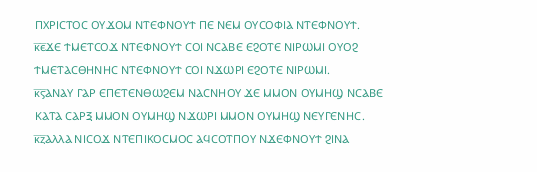ⲠⲬⲢⲒⲤⲦⲞⲤ ⲞⲨϪⲞⲘ ⲚⲦⲈⲪⲚⲞⲨϮ ⲠⲈ ⲚⲈⲘ ⲞⲨⲤⲞⲪⲒⲀ ⲚⲦⲈⲪⲚⲞⲨϮ.
ⲕ̅ⲉ̅ϪⲈ ϮⲘⲈⲦⲤⲞϪ ⲚⲦⲈⲪⲚⲞⲨϮ ⲤⲞⲒ ⲚⲤⲀⲂⲈ ⲈϨⲞⲦⲈ ⲚⲒⲢⲰⲘⲒ ⲞⲨⲞϨ ϮⲘⲈⲦⲀⲤⲐⲎⲚⲎⲤ ⲚⲦⲈⲪⲚⲞⲨϮ ⲤⲞⲒ ⲚϪⲰⲢⲒ ⲈϨⲞⲦⲈ ⲚⲒⲢⲰⲘⲒ.
ⲕ̅ⲋ̅ⲀⲚⲀⲨ ⲄⲀⲢ ⲈⲠⲈⲦⲈⲚⲐⲰϨⲈⲘ ⲚⲀⲤⲚⲎⲞⲨ ϪⲈ ⲘⲘⲞⲚ ⲞⲨⲘⲎϢ ⲚⲤⲀⲂⲈ ⲔⲀⲦⲀ ⲤⲀⲢⲜ ⲘⲘⲞⲚ ⲞⲨⲘⲎϢ ⲚϪⲰⲢⲒ ⲘⲘⲞⲚ ⲞⲨⲘⲎϢ ⲚⲈⲨⲄⲈⲚⲎⲤ.
ⲕ̅ⲍ̅ⲀⲖⲖⲀ ⲚⲒⲤⲞϪ ⲚⲦⲈⲠⲒⲔⲞⲤⲘⲞⲤ ⲀϤⲤⲞⲦⲠⲞⲨ ⲚϪⲈⲪⲚⲞⲨϮ ϨⲒⲚⲀ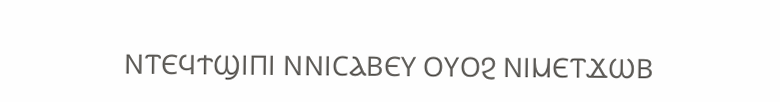ⲚⲦⲈϤϮϢⲒⲠⲒ ⲚⲚⲒⲤⲀⲂⲈⲨ ⲞⲨⲞϨ ⲚⲒⲘⲈⲦϪⲰⲂ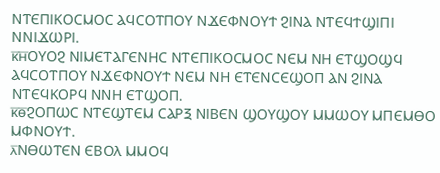ⲚⲦⲈⲠⲒⲔⲞⲤⲘⲞⲤ ⲀϤⲤⲞⲦⲠⲞⲨ ⲚϪⲈⲪⲚⲞⲨϮ ϨⲒⲚⲀ ⲚⲦⲈϤϮϢⲒⲠⲒ ⲚⲚⲒϪⲰⲢⲒ.
ⲕ̅ⲏ̅ⲞⲨⲞϨ ⲚⲒⲘⲈⲦⲀⲄⲈⲚⲎⲤ ⲚⲦⲈⲠⲒⲔⲞⲤⲘⲞⲤ ⲚⲈⲘ ⲚⲎ ⲈⲦϢⲞϢϤ ⲀϤⲤⲞⲦⲠⲞⲨ ⲚϪⲈⲪⲚⲞⲨϮ ⲚⲈⲘ ⲚⲎ ⲈⲦⲈⲚⲤⲈϢⲞⲠ ⲀⲚ ϨⲒⲚⲀ ⲚⲦⲈϤⲔⲞⲢϤ ⲚⲚⲎ ⲈⲦϢⲞⲠ.
ⲕ̅ⲑ̅ϨⲞⲠⲰⲤ ⲚⲦⲈϢⲦⲈⲘ ⲤⲀⲢⲜ ⲚⲒⲂⲈⲚ ϢⲞⲨϢⲞⲨ ⲘⲘⲰⲞⲨ ⲘⲠⲈⲘⲐⲞ ⲘⲪⲚⲞⲨϮ.
ⲗ̅ⲚⲐⲰⲦⲈⲚ ⲈⲂⲞⲖ ⲘⲘⲞϤ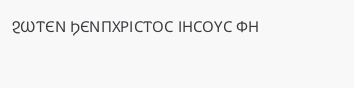ϨⲰⲦⲈⲚ ϦⲈⲚⲠⲬⲢⲒⲤⲦⲞⲤ ⲒⲎⲤⲞⲨⲤ ⲪⲎ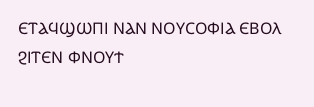ⲈⲦⲀϤϢⲰⲠⲒ ⲚⲀⲚ ⲚⲞⲨⲤⲞⲪⲒⲀ ⲈⲂⲞⲖ ϨⲒⲦⲈⲚ ⲪⲚⲞⲨϮ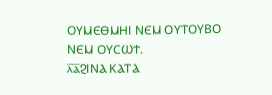ⲞⲨⲘⲈⲐⲘⲎⲒ ⲚⲈⲘ ⲞⲨⲦⲞⲨⲂⲞ ⲚⲈⲘ ⲞⲨⲤⲰϮ.
ⲗ̅ⲁ̅ϨⲒⲚⲀ ⲔⲀⲦⲀ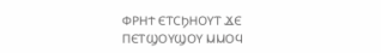ⲪⲢⲎϮ ⲈⲦⲤϦⲎⲞⲨⲦ ϪⲈ ⲠⲈⲦϢⲞⲨϢⲞⲨ ⲘⲘⲞϤ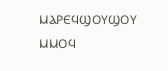ⲘⲀⲢⲈϤϢⲞⲨϢⲞⲨ ⲘⲘⲞϤ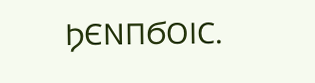ϦⲈⲚⲠϬⲞⲒⲤ.